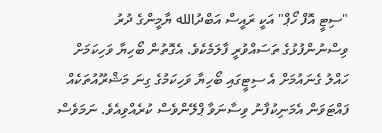"ސިޓީ އޮފް ހޯޕް" އަކީ ރައީސް އަބްދުالله ޔާމީންގެ ދުރު ވިސްނުންފުޅުގެ ތަސައްވުރީ ފާލަމެކެވެ. އެގޮތުން ބޯހިޔާ ވަހިކަމަށް ހައްލު ގެނައުމަށް އެ ސިޓީގައި ބޯހިޔާ ވަހިކަމުގެ ގިނަ މަޝްރޫއުތަކެއް ފައްޓަވަން އެމަނިކުފާނު ވިސާނަވާ ޕްލޭންވެސް ކުރެއްވިއެވެ. ނަމަވެސް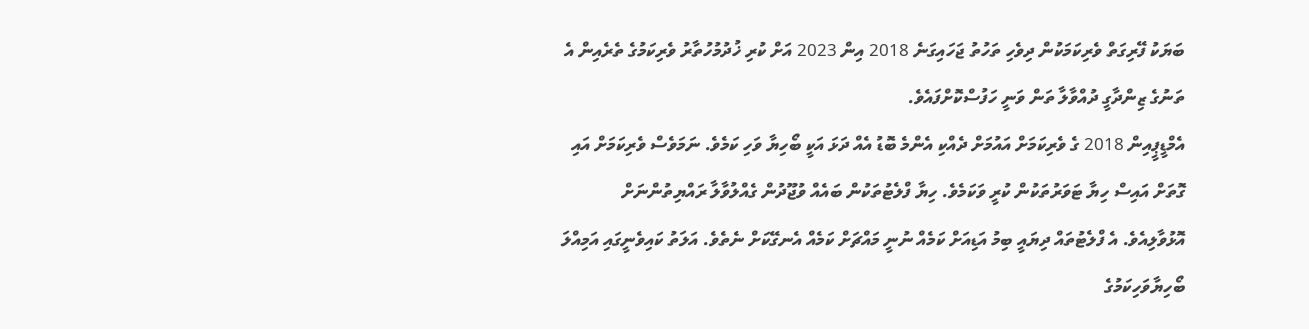ބަޔަކު ފޭރިގަތް ވެރިކަމަކުން ދިވެހި ތަހުތު ޖަހައިގަނެ 2018 އިން 2023 އަށް ކުރި ޚުދުމުހުތާރު ވެރިކަމުގެ ތެރެއިން އެ ތަނުގެ ޒިންދާގީ ދުއްވާލާ ތަން ވަނީ ހަފުސްކޮށްފައެވެ.
އެމްޑީޕީއިން 2018 ގެ ވެރިކަމަށް އައުމަށް ދެއްކި އެންމެ ބޮޑު އެއް ދަޅަ އަކީ ބޯހިޔާ ވަހި ކަމެވެ. ނަމަވެސް ވެރިކަމަށް އައި ގޮތަށް އައިސް ހިޔާ ޓަވަރުތަކުން ކުރީ ވަކަމެވެ. ހިޔާ ފްލެޓުތަކުން ބައެއް ވުޖޫދުން ގެއްލުވާލާ ރައްޔިތުންނަށް އޮޅުވާލިއެވެ. އެ ފްލެޓުތައް ދިޔައީ ބިމު އަޑިއަށް ކަމެއް ނުނީ މައްޗަށް ކަމެއް އެނގޭކަށް ނެތެވެ. އަލަތު ކައިވެނީގައި އަމިއްލަ ބޯހިޔާވަހިކަމުގެ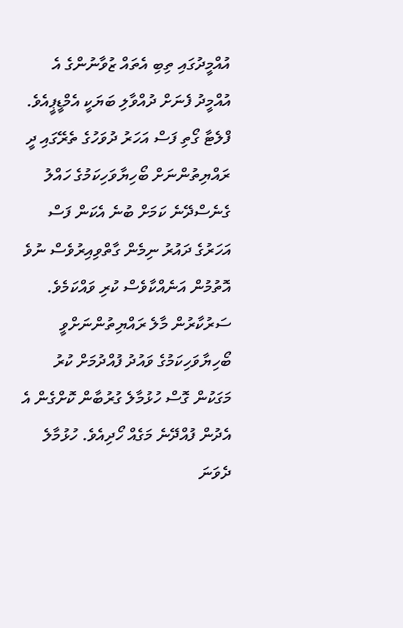އުއްމީދުގައި ތިބި އެތައް ޒުވާނުންގެ އެ އުއްމީދު ފެނަށް ދުއްވާލި ބަޔަކީ އެމްޑީޕީއެވެ.
ފްލެޓާ ގޯތި ފަސް އަހަރު ދުވަހުގެ ތެރޭގައި ދީ ރައްޔިތުންނަށް ބޯހިޔާވަހިކަމުގެ ހައްލު ގެނެސްދޭނެ ކަމަށް ބުނެ އެކަން ފަސް އަހަރުގެ ދައުރު ނިމެން ގާތްވިއިރުވެސް ނުވެ އޮތުމުން އަނެއްކާވެސް ކުރި ވައްކަމެވެ.
ސަރުކާރުން މާލެ ރައްޔިތުންނަށްވީ ބޯހިޔާވަހިކަމުގެ ވައުދު ފުއްދުމަށް ކުރު މަގަކުން ގޮސް ހުޅުމާލެ ގުރުބާން ކޮށްގެން އެ އެދުން ފުއްދޭނެ މަގެއް ހޯދިއެވެ. ހުޅުމާލެ ދެވަނަ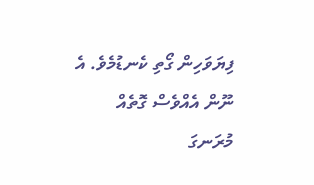ފިޔަވަހިން ގޯތި ކެނޑުމެވެ. އެ ނޫން އެއްވެސް ގޮތެއް މުރަނގަ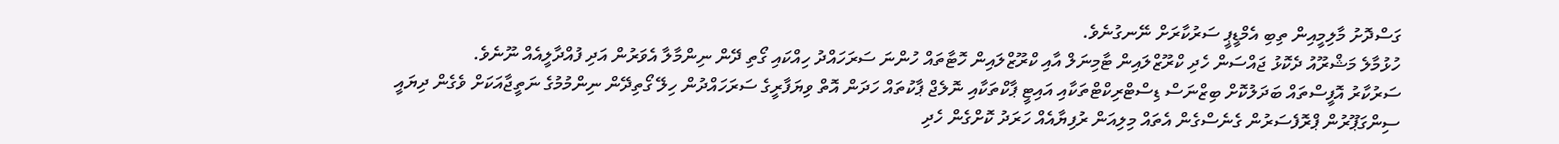ގަސްދޮށު މާލިމީއިން ތިބި އެމްޑީޕީ ސަރުކާރަށް ނޭނގުނެވެ.
ހުޅުމާލެ މަޝްރޫއު ދެކޮޅު ޖައްސަން ހެދި ކްރޫޒްލައިން ޓާމިނަލް އާއި ކްރޫޒްލައިން ހޮޓާތައް ހުންނަ ސަރަހައްދު ހިއްކައި ގޯތި ދޭން ނިންމާލާ އެވަރުން އަދި ފުއްދާލީއެއް ނޫނެވެ.
ސަރުކާރު އޮފީސްތައް ބަދަލުކޮށް ބިޒްނަސް ޑިސްޓްރިކްޓްތަކާއި އައިޓީ ޕާކްތަކާއި ނޮލެޖް ޕާކުތައް ހަދަން އޮތް ވިޔަފާރީގެ ސަރަހައްދުން ހިލޭ ގޯތިދޭން ނިންމުމުގެ ނަތީޖާއަކަށް ވެގެން ދިޔައީ ސިންގަޕޫރުން ޕްރޮފެސަރުން ގެނެސްގެން އެތައް މިލިއަން ރުފިޔާއެއް ހަރަދު ކޮށްގެން ހެދި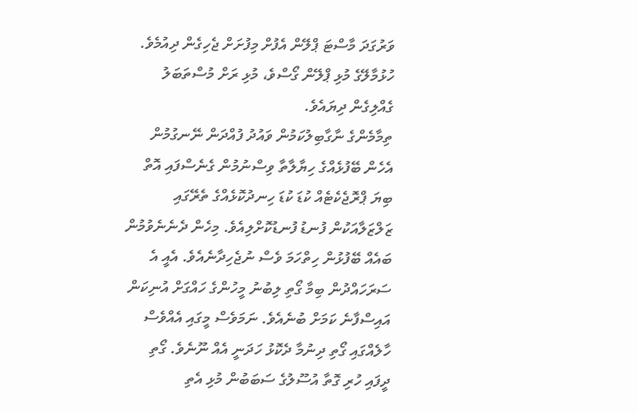ވަރުގަދަ މާސްޓަ ޕްލޭން އެފުށް މިފުށަށް ޖެހިގެން ދިއުމެވެ. ހުޅުމާލޭގެ މުޅި ޕްލޭން ގޯސްވެ، މުޅި ރަށް މުސްތަބަލު ގެއްލިގެން ދިޔައެވެ.
ތިމާމެންގެ ނާގާބިލުކަމުން ވައުދު ފުއްދަން ނޭނގުމުން އެހެން ބޭފުޅެއްގެ ހިޔާލާތާ ވިސްނުމުން ގެނެސްފައި އޮތް ބިޔަ ޕްރޮޖެކެޓެއް ކުޑަ ކުޑަ ހިނދުކޮޅެއްގެ ތެރޭގައި ޒަލްޒަލާއަކުން ފުނޑު ފުނޑުކޮށްލިއެވެ. މިހެން ދެނެނެވުމުން ބައެއް ބޭފުޅުން ހިތްހަމަ ވެސް ނުޖެހިދާނެއެވެ. އެއީ އެ ސަރަހައްދުން ބިމާ ގޯތި ލިބުނު މީހުންގެ ހައްގަށް އުނިކަން އައިސްފާނެ ކަމަށް ބުނެއެވެ. ނަމަވެސް މީގައި އެއްވެސް ހާލެއްގައި ގޯތި ދިނުމާ ދެކޮޅު ހަދަނީ އެއް ނޫނެވެ. ގޯތި ދީފައި ހުރި ގޮތާ އުސޫލުގެ ސަބަބުން މުޅި އެތި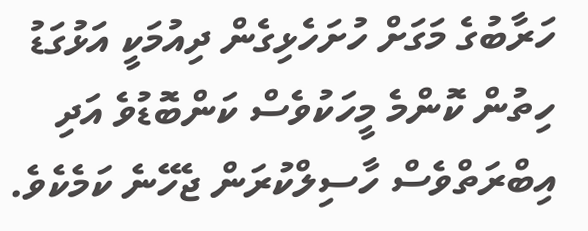ހަރާބުގެ މަގަށް ހުށަހެޅިގެން ދިއުމަކީ އަޅުގަޑު ހިތުން ކޮންމެ މީހަކުވެސް ކަންބޮޑުވެ އަދި އިބްރަތްވެސް ހާސިލްކުރަން ޖެހޭނެ ކަމެކެވެ.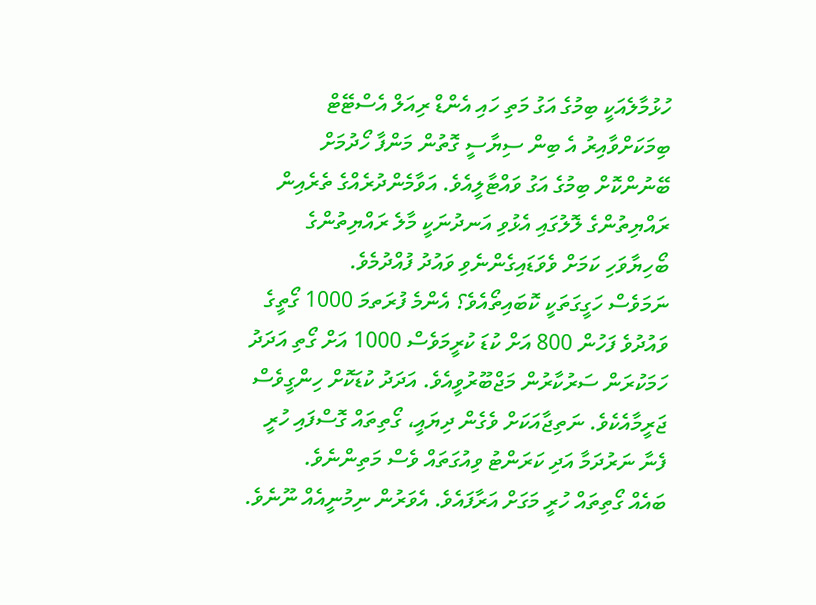ހުޅުމާލެއަކީ ބިމުގެ އަގު މަތި ހައި އެންޑް ރިއަލް އެސްޓޭޓް ބިމަކަށްވާއިރު އެ ބިން ސިޔާސީ ގޮތުން މަންފާ ހޯދުމަށް ބޭނުންކޮށް ބިމުގެ އަގު ވައްޓާލީއެވެ. އަވާމެންދުރެއްގެ ތެރެއިން ރައްޔިތުންގެ ލޮލުގައި އެޅުވި އަނދުނަކީ މާލެ ރައްޔިތުންގެ ބޯހިޔާވަހި ކަމަށް ވެވަޑައިގެންނެވި ވައުދު ފުއްދުމެވެ.
ނަމަވެސް ހަގީގަތަކީ ކޮބައިތޯއެވެ؟ އެންމެ ފުރަތމަ 1000 ގޯތީގެ ވައުދުވެ ފަހުން 800 އަށް ކުޑަ ކުރީމަވެސް 1000 އަށް ގޯތި އަދަދު ހަމަކުރަން ސަރުކާރުން މަޖްބޫރުވީއެވެ. އަދަދު ކުޑަކޮށް ހިންގީވެސް ޖަރީމާއެކެވެ. ނަތިޖާއަކަށް ވެގެން ދިޔައީ، ގޯތިތައް ގޮސްފައި ހުރީ ފެނާ ނަރުދަމާ އަދި ކަރަންޓު ވިއުގަތައް ވެސް މަތިންނެވެ.
ބައެއް ގޯތިތައް ހުރީ މަގަށް އަރާފައެވެ. އެވަރުން ނިމުނީއެއް ނޫނެވެ.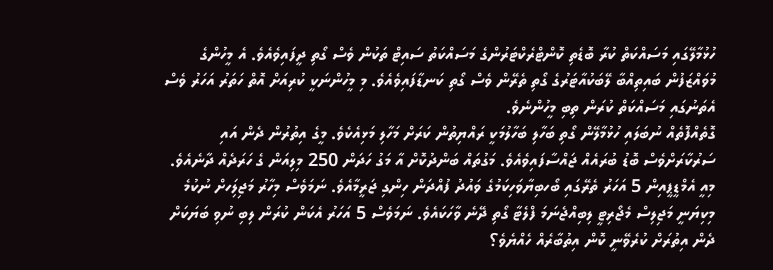ހުޅުމާލޭގައި މަސައްކަތް ކުރާ ބޮޑެތި ކޮންޓްރެކްޓަރުންގެ މަސައްކަތު ސައިޓް ތަކުން ވެސް ގޯތި ދީފައިވެއެވެ. އެ މީހުންގެ މުވައްޒަފުން ބައިތިއްބާ ލޭބަކުއާޓަރުގެ ގޯތި ތެރޭން ވެސް ގޯތި ކަނޑާފައިވެއެވެ. މި މީހުންނަކީ ކުރިއަށް އޮތް ހަތަރު އަހަރު ވެސް އެތަނުގައި މަސައްކަތް ކުރަން ތިބި މީހުންނެވެ.
ގޮތެއްފޮތެއް ނުބަލައި ހުޅުމާލޭން ގޯތި ބަހާލި ބަހާލުމަކީ ރައްޔިތުން ކަރަށް މަހާލި މަޅިއެކެވެ. މީގެ އިތުރުން ދެން އައި ސަރުކާރަށްވެސް ބޮޑު ބުރައެއް ޖައްސާފައިވެއެވެ. މަގުތައް ބަންދުކޮށް އާ މަގު ހަދަން 250 މިލިއަން ގެ ހަރަދެއް ދާނެއެވެ.
މިއީ އެމްޑީޕީއިން 5 އަހަރު ތެރޭގައި ބޯހބިޔާވަހިކަމުގެ ވައުދު ފުއްދަން ހިންގި ޖަރީމާއެވެ. ނަމަވެސް މިހާރު މަޖިލިަހށް ނުކުމެ މިކިޔަނީ މަޖިލިސް މެޖޯރިޓީ ލިބިއްޖެނަމަ ފްލެޓާ ގޯތި ދޭނެ ވާހަކައެވެ. ނަމަވެސް 5 އަހަރު އެކަން ކުރަން ލިބި ނުވި ބަޔަކަށް ދެން އިތުރަށް ކުރެވޭނީ ކޮން އިތުބާރެއް ހެއްޔެވެ؟